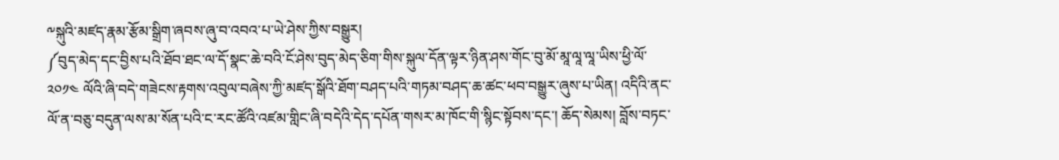༸སྐུའི་མཛད་རྣམ་རྩོམ་སྒྲིག་ཞབས་ཞུ་བ་འབའ་པ་ཡེ་ཤེས་ཀྱིས་བསྒྱུར།
༼བུད་མེད་དང་བྱིས་པའི་ཐོབ་ཐང་ལ་དོ་སྣང་ཆེ་བའི་ངོ་ཤེས་བུད་མེད་ཅིག་གིས་སྐུལ་དོན་ལྟར་ཉིན་ཤས་གོང་བུ་མོ་མཱ་ལཱ་ལཱ་ཡིས་ཕྱི་ལོ་༢༠༡༤ ལོའི་ཞི་བདེ་གཟེངས་རྟགས་འབུལ་བཞེས་ཀྱི་མཛད་སྒོའི་ཐོག་བཤད་པའི་གཏམ་བཤད་ཆ་ཚང་ཕབ་བསྒྱུར་ཞུས་པ་ཡིན། འདིའི་ནང་ལོ་ན་བཅུ་བདུན་ལས་མ་སོན་པའི་ང་རང་ཚོའི་འཛམ་གླིང་ཞི་བདེའི་དེད་དཔོན་གསར་མ་ཁོང་གི་སྙིང་སྟོབས་དང་། ཆོད་སེམས། བློས་བཏང་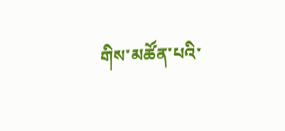གིས་མཚོན་པའི་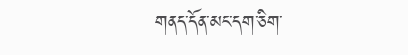གནད་དོན་མང་དག་ཅིག་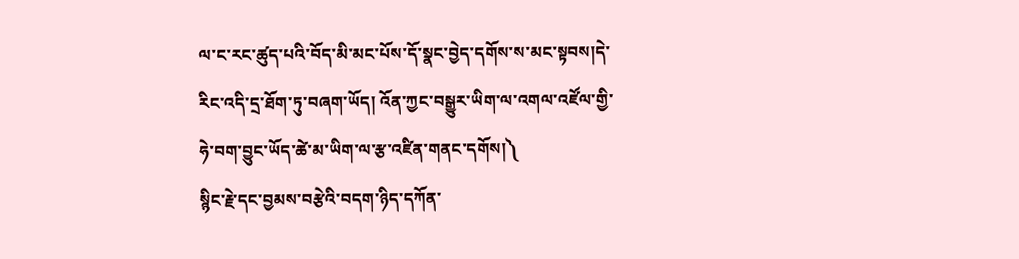ལ་ང་རང་ཚུད་པའི་བོད་མི་མང་པོས་དོ་སྣང་བྱེད་དགོས་ས་མང་སྟབས།དེ་རིང་འདི་དྲ་ཐོག་ཏུ་བཞག་ཡོད། འོན་ཀྱང་བསྒྱུར་ཡིག་ལ་འགལ་འཛོལ་གྱི་ཧེ་བག་བྱུང་ཡོད་ཚེ་མ་ཡིག་ལ་རྩ་འཛིན་གནང་དགོས།༽
སྙིང་རྗེ་དང་བྱམས་བརྩེའི་བདག་ཉིད་དཀོན་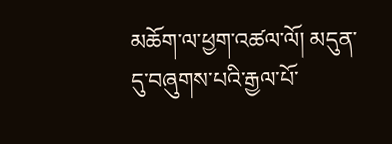མཆོག་ལ་ཕྱག་འཚལ་ལོ། མདུན་དུ་བཞུགས་པའི་རྒྱལ་པོ་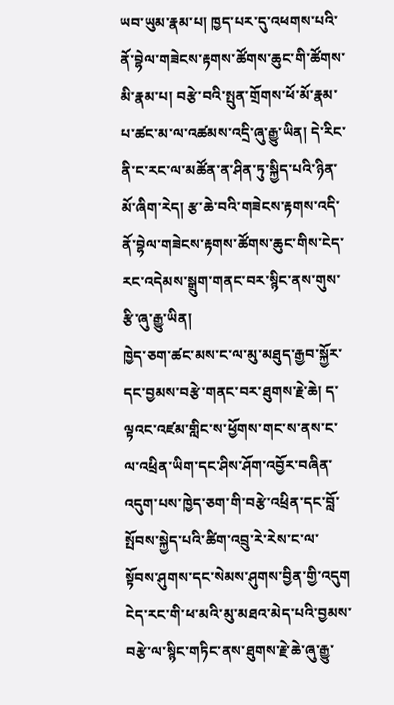ཡབ་ཡུམ་རྣམ་པ། ཁྱད་པར་དུ་འཕགས་པའི་ནོ་བྷེལ་གཟེངས་རྟགས་ཚོགས་ཆུང་གི་ཚོགས་མི་རྣམ་པ། བརྩེ་བའི་སྤུན་གྲོགས་ཕོ་མོ་རྣམ་པ་ཚང་མ་ལ་འཚམས་འདྲི་ཞུ་རྒྱུ་ཡིན། དེ་རིང་ནི་ང་རང་ལ་མཚོན་ན་ཤིན་ཏུ་སྐྱིད་པའི་ཉིན་མོ་ཞིག་རེད། རྩ་ཆེ་བའི་གཟེངས་རྟགས་འདི་ནོ་བྷེལ་གཟེངས་རྟགས་ཚོགས་ཆུང་གིས་ངེད་རང་འདེམས་སྒྲུག་གནང་བར་སྙིང་ནས་གུས་རྩི་ཞུ་རྒྱུ་ཡིན།
ཁྱེད་ཅག་ཚང་མས་ང་ལ་མུ་མཐུད་རྒྱབ་སྐྱོར་དང་བྱམས་བརྩེ་གནང་བར་ཐུགས་རྗེ་ཆེ། ད་ལྟའང་འཛམ་གླིང་ས་ཕྱོགས་གང་ས་ནས་ང་ལ་འཕྲིན་ཡིག་དང་ཤིས་ཤོག་འབྱོར་བཞིན་འདུག་པས་ཁྱེད་ཅག་གི་བརྩེ་འཕྲིན་དང་བློ་སྤོབས་སྐྱེད་པའི་ཚིག་འབྲུ་རེ་རེས་ང་ལ་སྟོབས་ཤུགས་དང་སེམས་ཤུགས་བྱིན་གྱི་འདུག
ངེད་རང་གི་ཕ་མའི་མུ་མཐའ་མེད་པའི་བྱམས་བརྩེ་ལ་སྙིང་གཏིང་ནས་ཐུགས་རྗེ་ཆེ་ཞུ་རྒྱུ་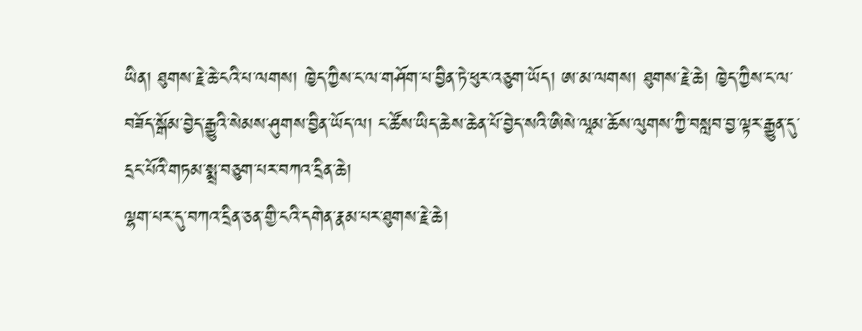ཡིན། ཐུགས་རྗེ་ཆེ་ངའི་པ་ལགས། ཁྱེད་ཀྱིས་ང་ལ་གཤོག་པ་བྱིན་ཏེ་ཕུར་འཅུག་ཡོད། ཨ་མ་ལགས། ཐུགས་རྗེ་ཆེ། ཁྱེད་ཀྱིས་ང་ལ་བཟོད་སྒོམ་བྱེད་རྒྱུའི་སེམས་ཤུགས་བྱིན་ཡོད་ལ། ང་ཚོས་ཡིད་ཆེས་ཆེན་པོ་བྱེད་སའི་ཨིསེ་ལཱམ་ཆོས་ལུགས་ཀྱི་བསླབ་བྱ་ལྟར་རྒྱུན་དུ་དྲང་པོའི་གཏམ་སྨྲ་བཅུག་པར་བཀའ་དྲིན་ཆེ།
ལྷག་པར་དུ་བཀའ་དྲིན་ཅན་གྱི་ངའི་དགེན་རྣམ་པར་ཐུགས་རྗེ་ཆེ།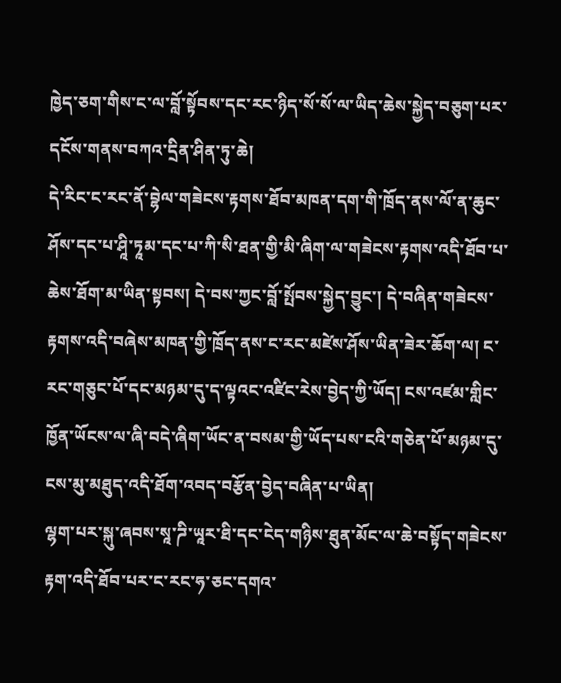ཁྱེད་ཅག་གིས་ང་ལ་བློ་སྟོབས་དང་རང་ཉིད་སོ་སོ་ལ་ཡིད་ཆེས་སྐྱེད་བཅུག་པར་དངོས་གནས་བཀའ་དྲིན་ཤིན་ཏུ་ཆེ།
དེ་རིང་ང་རང་ནོ་བྷེལ་གཟེངས་རྟགས་ཐོབ་མཁན་དག་གི་ཁྲོད་ནས་ལོ་ན་ཆུང་ཤོས་དང་པ་ཤཱི་ཏཱམ་དང་པ་ཀི་སི་ཐན་གྱི་མི་ཞིག་ལ་གཟེངས་རྟགས་འདི་ཐོབ་པ་ཆེས་ཐོག་མ་ཡིན་སྟབས། དེ་བས་ཀྱང་བློ་སྤོབས་སྐྱེད་བྱུང་། དེ་བཞིན་གཟེངས་རྟགས་འདི་བཞེས་མཁན་གྱི་ཁྲོད་ནས་ང་རང་མཛེས་ཤོས་ཡིན་ཟེར་ཆོག་ལ། ང་རང་གཅུང་པོ་དང་མཉམ་དུ་ད་ལྟའང་འཛིང་རེས་བྱེད་ཀྱི་ཡོད། ངས་འཛམ་གླིང་ཁྱོན་ཡོངས་ལ་ཞི་བདེ་ཞིག་ཡོང་ན་བསམ་གྱི་ཡོད་པས་ངའི་གཅེན་པོ་མཉམ་དུ་ངས་མུ་མཐུད་འདི་ཐོག་འབད་བརྩོན་བྱེད་བཞིན་པ་ཡིན།
ལྷག་པར་སྐུ་ཞབས་སཱ་ཌི་ཡཱར་ཐི་དང་ངེད་གཉིས་ཐུན་མོང་ལ་ཆེ་བསྟོད་གཟེངས་རྟག་འདི་ཐོབ་པར་ང་རང་ཧ་ཅང་དགའ་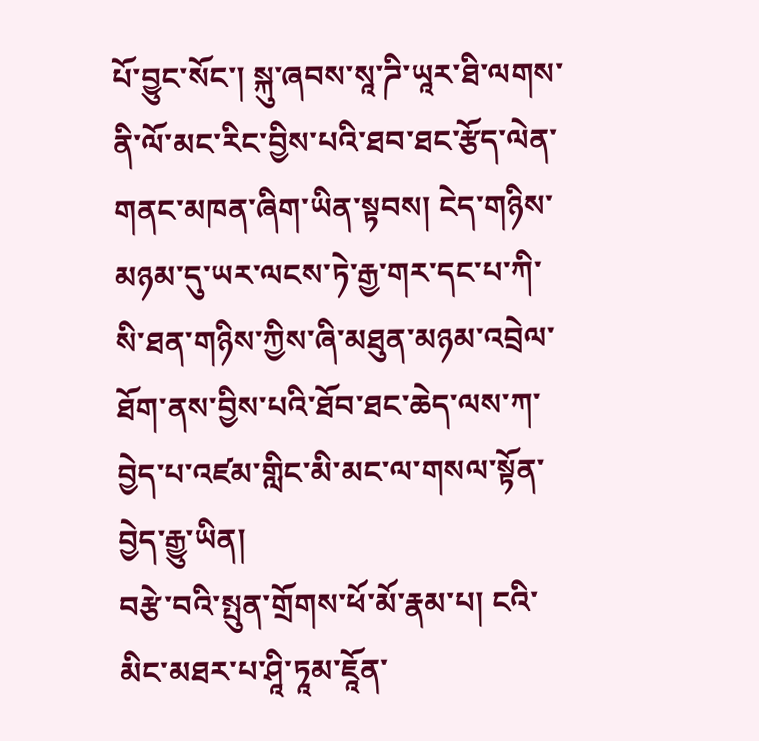པོ་བྱུང་སོང་། སྐུ་ཞབས་སཱ་ཌི་ཡཱར་ཐི་ལགས་ནི་ལོ་མང་རིང་བྱིས་པའི་ཐབ་ཐང་རྩོད་ལེན་གནང་མཁན་ཞིག་ཡིན་སྟབས། ངེད་གཉིས་མཉམ་དུ་ཡར་ལངས་ཏེ་རྒྱ་གར་དང་པ་ཀི་སི་ཐན་གཉིས་ཀྱིས་ཞི་མཐུན་མཉམ་འབྲེལ་ཐོག་ནས་བྱིས་པའི་ཐོབ་ཐང་ཆེད་ལས་ཀ་བྱེད་པ་འཛམ་གླིང་མི་མང་ལ་གསལ་སྟོན་བྱེད་རྒྱུ་ཡིན།
བརྩེ་བའི་སྤུན་གྲོགས་ཕོ་མོ་རྣམ་པ། ངའི་མིང་མཐར་པ་ཤཱི་ཏཱམ་ཇཱོན་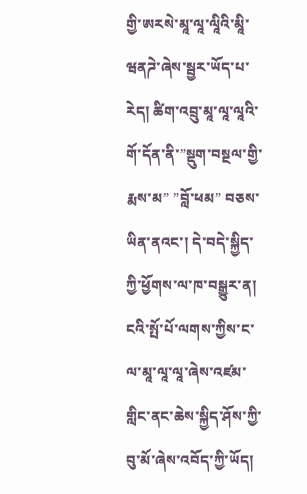གྱི་ཨརསེ་མཱ་ལཱ་ལཱིའི་མཱི་ཝནཌེ་ཞེས་སྦྱར་ཡོད་པ་རེད། ཚིག་འབྲུ་མཱ་ལཱ་ལཱའི་གོ་དོན་ནི་”སྡུག་བསྔལ་གྱི་རྨས་མ” ”བློ་ཕམ” བཅས་ཡིན་ནའང་། དེ་བདེ་སྐྱིད་ཀྱི་ཕྱོགས་ལ་ཁ་བསྒྱུར་ན། ངའི་སྤོ་པོ་ལགས་ཀྱིས་ང་ལ་མཱ་ལཱ་ལཱ་ཞེས་འཛམ་གླིང་ནང་ཆེས་སྐྱིད་ཤོས་ཀྱི་བུ་མོ་ཞེས་འབོད་ཀྱི་ཡོད།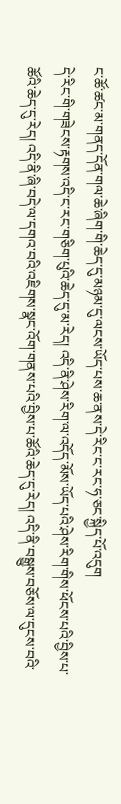ང་ཚོ་ཚང་མ་གནད་དོན་གལ་ཆེ་ཞིག་གི་ཆེད་དུ་མཉམ་དུ་ལངས་ཡོད་པས་ཆ་ནས་དེ་རིང་ང་རང་ཧ་ཅང་སྐྱིད་པོ་འདུག
དེ་རིང་གི་གཟེངས་རྟགས་འདི་ང་རང་གཅིག་པུའི་ཆེད་དུ་མ་རེད། འདི་ནི་ཤེས་རིག་ལ་འདོད་མོས་ཡོད་པའི་ཤེས་རིག་གིས་ཕོངས་པའི་བྱིས་པ་ཚོའི་ཆེད་དུ་རེད། འདི་ནི་ཞི་བདེ་ལ་དགའ་བའི་འཇིགས་སྣང་འོག་གནས་པའི་བྱིས་པ་ཚོའི་ཆེད་དུ་རེད། འདི་ནི་བསྒྱུས་བཅོས་ལ་དུངས་བའི་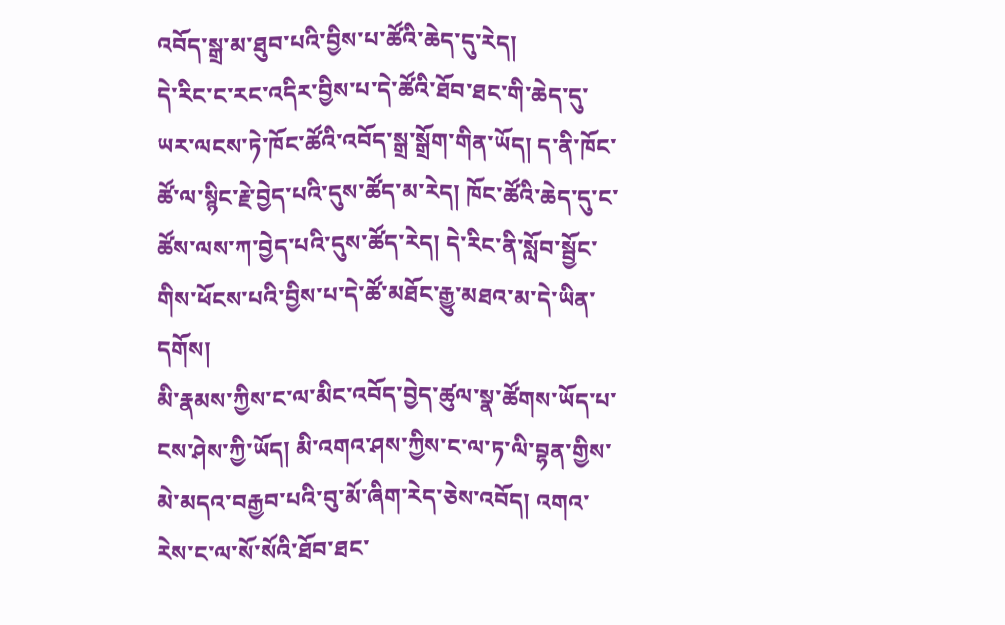འབོད་སྒྲ་མ་ཐུབ་པའི་བྱིས་པ་ཚོའི་ཆེད་དུ་རེད།
དེ་རིང་ང་རང་འདིར་བྱིས་པ་དེ་ཚོའི་ཐོབ་ཐང་གི་ཆེད་དུ་ཡར་ལངས་ཏེ་ཁོང་ཚོའི་འབོད་སྒྲ་སྒྲོག་གིན་ཡོད། ད་ནི་ཁོང་ཚོ་ལ་སྙིང་རྗེ་བྱེད་པའི་དུས་ཚོད་མ་རེད། ཁོང་ཚོའི་ཆེད་དུ་ང་ཚོས་ལས་ཀ་བྱེད་པའི་དུས་ཚོད་རེད། དེ་རིང་ནི་སློབ་སྦྱོང་གིས་ཕོངས་པའི་བྱིས་པ་དེ་ཚོ་མཐོང་རྒྱུ་མཐའ་མ་དེ་ཡིན་དགོས།
མི་རྣམས་ཀྱིས་ང་ལ་མིང་འབོད་བྱེད་ཚུལ་སྣ་ཚོགས་ཡོད་པ་ངས་ཤེས་ཀྱི་ཡོད། མི་འགའ་ཤས་ཀྱིས་ང་ལ་ཏ་ལི་བྷན་གྱིས་མེ་མདའ་བརྒྱབ་པའི་བུ་མོ་ཞིག་རེད་ཅེས་འབོད། འགའ་རེས་ང་ལ་སོ་སོའི་ཐོབ་ཐང་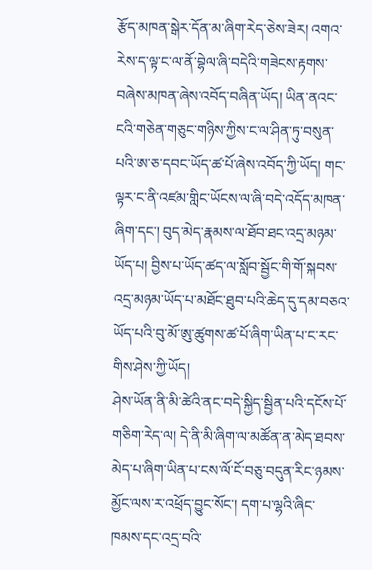རྩོད་མཁན་སྒེར་དོན་མ་ཞིག་རེད་ཅེས་ཟེར། འགའ་རེས་ད་ལྟ་ང་ལ་ནོ་བྷེལ་ཞི་བདེའི་གཟེངས་རྟགས་བཞེས་མཁན་ཞེས་འབོད་བཞིན་ཡོད། ཡིན་ནའང་ངའི་གཅེན་གཅུང་གཉིས་ཀྱིས་ང་ལ་ཤིན་ཏུ་བསུན་པའི་ཨ་ཅ་དབང་ཡོད་ཚ་པོ་ཞེས་འབོད་ཀྱི་ཡོད། གང་ལྟར་ང་ནི་འཛམ་གླིང་ཡོངས་ལ་ཞི་བདེ་འདོད་མཁན་ཞིག་དང་། བུད་མེད་རྣམས་ལ་ཐོབ་ཐང་འདྲ་མཉམ་ཡོད་པ། བྱིས་པ་ཡོད་ཚད་ལ་སློབ་སྦྱོང་གི་གོ་སྐབས་འདྲ་མཉམ་ཡོད་པ་མཐོང་ཐུབ་པའི་ཆེད་དུ་དམ་བཅའ་ཡོད་པའི་བུ་མོ་ཨུ་ཚུགས་ཚ་པོ་ཞིག་ཡིན་པ་ང་རང་གིས་ཤེས་ཀྱི་ཡོད།
ཤེས་ཡོན་ནི་མི་ཚེའི་ནང་བདེ་སྐྱིད་སྦྱིན་པའི་དངོས་པོ་གཅིག་རེད་ལ། དེ་ནི་མི་ཞིག་ལ་མཚོན་ན་མེད་ཐབས་མེད་པ་ཞིག་ཡིན་པ་ངས་ལོ་ངོ་བཅུ་བདུན་རིང་ཉམས་མྱོང་ལས་ར་འཕྲོད་བྱུང་སོང་། དག་པ་ལྷའི་ཞིང་ཁམས་དང་འདྲ་བའི་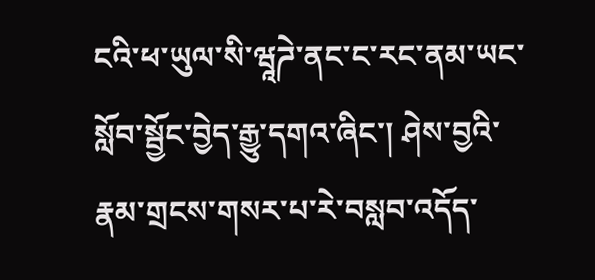ངའི་ཕ་ཡུལ་སི་ཝཱཌེ་ནང་ང་རང་ནམ་ཡང་སློབ་སྦྱོང་བྱེད་རྒྱུ་དགའ་ཞིང་། ཤེས་བྱའི་རྣམ་གྲངས་གསར་པ་རེ་བསླབ་འདོད་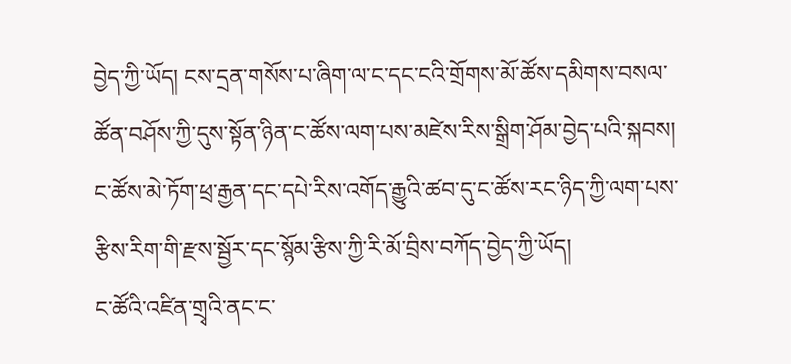བྱེད་ཀྱི་ཡོད། ངས་དྲན་གསོས་པ་ཞིག་ལ་ང་དང་ངའི་གྲོགས་མོ་ཚོས་དམིགས་བསལ་ཚོན་བཤོས་ཀྱི་དུས་སྟོན་ཉིན་ང་ཚོས་ལག་པས་མཛེས་རིས་སྒྲིག་ཤོམ་བྱེད་པའི་སྐབས། ང་ཚོས་མེ་ཏོག་ཕྲ་རྒྱན་དང་དཔེ་རིས་འགོད་རྒྱུའི་ཚབ་དུ་ང་ཚོས་རང་ཉིད་ཀྱི་ལག་པས་རྩིས་རིག་གི་རྫས་སྦྱོར་དང་སྙོམ་རྩིས་ཀྱི་རི་མོ་བྲིས་བཀོད་བྱེད་ཀྱི་ཡོད།
ང་ཚོའི་འཛིན་གྲྭའི་ནང་ང་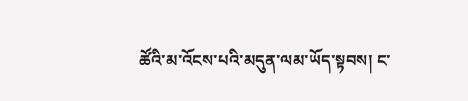ཚོའི་མ་འོངས་པའི་མདུན་ལམ་ཡོད་སྟབས། ང་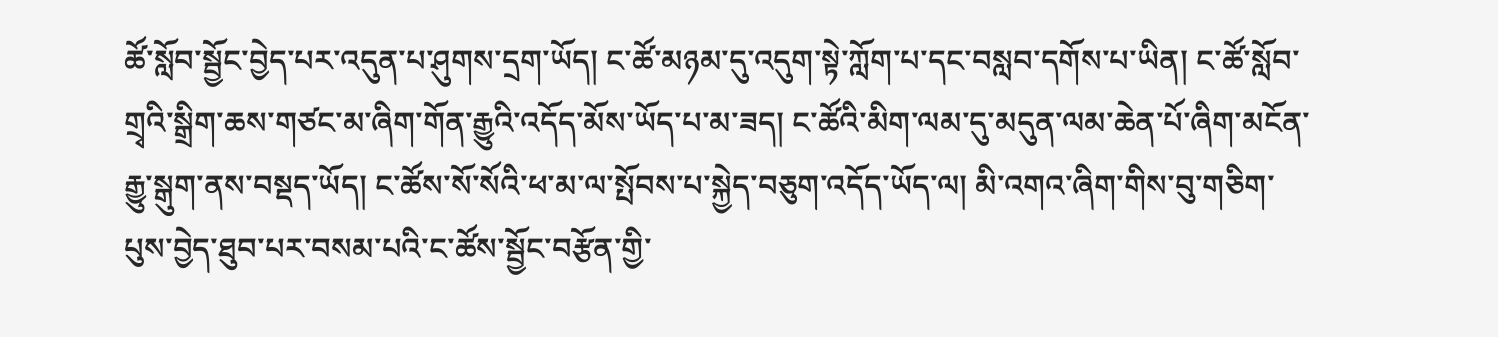ཚོ་སློབ་སྦྱོང་བྱེད་པར་འདུན་པ་ཤུགས་དྲག་ཡོད། ང་ཚོ་མཉམ་དུ་འདུག་སྟེ་ཀློག་པ་དང་བསླབ་དགོས་པ་ཡིན། ང་ཚོ་སློབ་གྲྭའི་སྒྲིག་ཆས་གཙང་མ་ཞིག་གོན་རྒྱུའི་འདོད་མོས་ཡོད་པ་མ་ཟད། ང་ཚོའི་མིག་ལམ་དུ་མདུན་ལམ་ཆེན་པོ་ཞིག་མངོན་རྒྱུ་སྒུག་ནས་བསྡད་ཡོད། ང་ཚོས་སོ་སོའི་ཕ་མ་ལ་སྤོབས་པ་སྐྱེད་བཅུག་འདོད་ཡོད་ལ། མི་འགའ་ཞིག་གིས་བུ་གཅིག་པུས་བྱེད་ཐུབ་པར་བསམ་པའི་ང་ཚོས་སྦྱོང་བརྩོན་གྱི་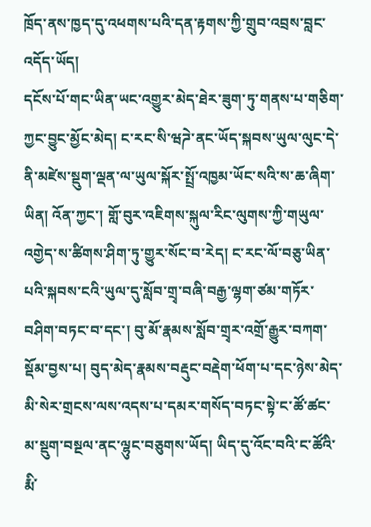ཁྲོད་ནས་ཁྱད་དུ་འཕགས་པའི་དན་རྟགས་ཀྱི་གྲུབ་འབྲས་བླང་འདོད་ཡོད།
དངོས་པོ་གང་ཡིན་ཡང་འགྱུར་མེད་ཐེར་ཟུག་ཏུ་གནས་པ་གཅིག་ཀྱང་བྱུང་མྱོང་མེད། ང་རང་སི་ཝཌེ་ནང་ཡོད་སྐབས་ཡུལ་ལུང་དེ་ནི་མཛེས་སྡུག་ལྡན་ལ་ཡུལ་སྐོར་སྤྲོ་འཁྱམ་ཡོང་སའི་ས་ཆ་ཞིག་ཡིན། འོན་ཀྱང་། གློ་བུར་འཇིགས་སྐུལ་རིང་ལུགས་ཀྱི་གཡུལ་འགྱེད་ས་ཚིགས་ཤིག་ཏུ་གྱུར་སོང་བ་རེད། ང་རང་ལོ་བཅུ་ཡིན་པའི་སྐབས་ངའི་ཡུལ་དུ་སློབ་གྲྭ་བཞི་བརྒྱ་ལྷག་ཙམ་གཏོར་བཤིག་བཏང་བ་དང་། བུ་མོ་རྣམས་སློབ་གྲྭར་འགྲོ་རྒྱུར་བཀག་སྡོམ་བྱས་པ། བུད་མེད་རྣམས་བརྡུང་བརྡེག་ཕོག་པ་དང་ཉེས་མེད་མི་སེར་གྲངས་ལས་འདས་པ་དམར་གསོད་བཏང་སྟེ་ང་ཚོ་ཚང་མ་སྡུག་བསྔལ་ནང་ལྷུང་བཅུགས་ཡོད། ཡིད་དུ་འོང་བའི་ང་ཚོའི་རྨི་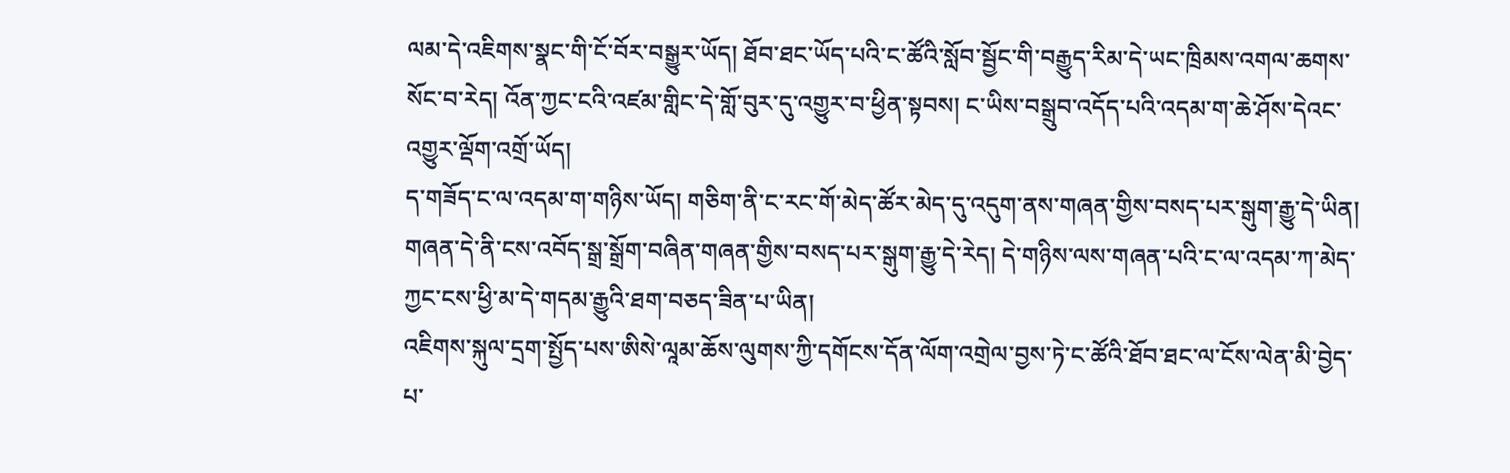ལམ་དེ་འཇིགས་སྣང་གི་ངོ་བོར་བསྒྱུར་ཡོད། ཐོབ་ཐང་ཡོད་པའི་ང་ཚོའི་སློབ་སྦྱོང་གི་བརྒྱུད་རིམ་དེ་ཡང་ཁྲིམས་འགལ་ཆགས་སོང་བ་རེད། འོན་ཀྱང་ངའི་འཛམ་གླིང་དེ་གློ་བུར་དུ་འགྱུར་བ་ཕྱིན་སྟབས། ང་ཡིས་བསྒྲུབ་འདོད་པའི་འདམ་ག་ཆེ་ཤོས་དེའང་འགྱུར་ལྡོག་འགྲོ་ཡོད།
ད་གཟོད་ང་ལ་འདམ་ག་གཉིས་ཡོད། གཅིག་ནི་ང་རང་གོ་མེད་ཚོར་མེད་དུ་འདུག་ནས་གཞན་གྱིས་བསད་པར་སྒུག་རྒྱུ་དེ་ཡིན། གཞན་དེ་ནི་ངས་འབོད་སྒྲ་སྒྲོག་བཞིན་གཞན་གྱིས་བསད་པར་སྒུག་རྒྱུ་དེ་རེད། དེ་གཉིས་ལས་གཞན་པའི་ང་ལ་འདམ་ཀ་མེད་ཀྱང་ངས་ཕྱི་མ་དེ་གདམ་རྒྱུའི་ཐག་བཅད་ཟིན་པ་ཡིན།
འཇིགས་སྐུལ་དྲག་སྤྱོད་པས་ཨིསེ་ལཱམ་ཆོས་ལུགས་ཀྱི་དགོངས་དོན་ལོག་འགྲེལ་བྱས་ཏེ་ང་ཚོའི་ཐོབ་ཐང་ལ་ངོས་ལེན་མི་བྱེད་པ་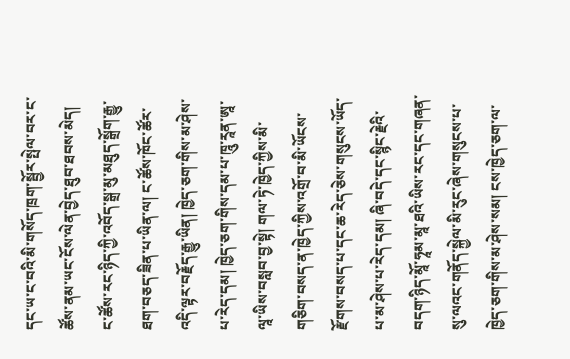དང་ཡ་ང་བའི་མི་གསོད་ཁྲག་སྦྱོར་སྤེལ་བར་ང་ཚོས་ནམ་ཡང་ངོས་ལེན་བྱེད་ཐུབ་ཐབས་མེད། ང་ཚོས་རང་ཉིད་ཀྱི་འབོད་སྒྲ་མུ་མཐུད་སྒྲོག་རྒྱུ་ཐག་བཅད་ཟིན་པ་ཡིན་ལ། ང་ཚོས་ཁོང་ཚོར་འདི་ལྟར་བརྗོད་རྒྱུ་ཡིན། ཁྱེད་ཅག་གིས་མ་ཤེས་པ་རེད་དམ། ཁྱེད་ཅག་གིས་དམ་པ་ཁཱུ་རཱན་ཨཱ་ལཱ་ཡིས་བསླབ་བྱ་སྟེ། གལ་ཏེ་ཁྱེད་ཀྱིས་མི་གཅིག་བསད་ན་ཁྱེད་ཀྱིས་འགྲོ་བ་མི་ཡོངས་རྫོགས་བསད་པ་དང་ཆ་རེད་ཅེས་གསུངས་ཡོད་པ་མ་ཤེས་པ་རེད་དམ། ཞི་བདེ་དང་སྙིང་རྗེའི་བདག་ཉིད་མཱོ་ཧཱམ་མཱ་ཐའི་ཡིས་རང་དང་གཞན་སུ་ལའང་གནོད་སྐྱེལ་མི་རུང་ཞེས་གསུངས་པ་ཁྱེད་ཅག་གིས་མ་ཤེས་སམ། ངས་ཁྱེད་ཅག་ལ་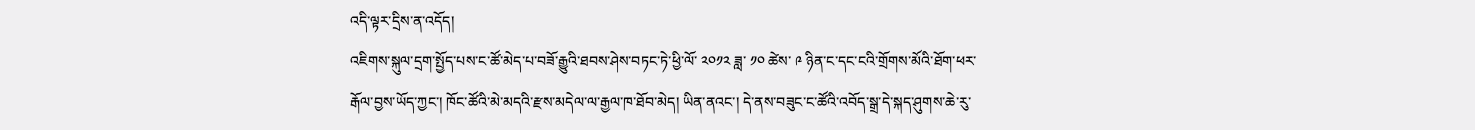འདི་ལྟར་དྲིས་ན་འདོད།
འཇིགས་སྐུལ་དྲག་སྤྱོད་པས་ང་ཚོ་མེད་པ་བཟོ་རྒྱུའི་ཐབས་ཤེས་བཏང་ཏེ་ཕྱི་ལོ་ ༢༠༡༢ ཟླ་ ༡༠ ཚེས་ ༩ ཉིན་ང་དང་ངའི་གྲོགས་མོའི་ཐོག་ཕར་རྒོལ་བྱས་ཡོད་ཀྱང་། ཁོང་ཚོའི་མེ་མདའི་རྫས་མདེལ་ལ་རྒྱལ་ཁ་ཐོབ་མེད། ཡིན་ནའང་། དེ་ནས་བཟུང་ང་ཚོའི་འབོད་སྒྲ་དེ་སྐད་ཤུགས་ཆེ་རུ་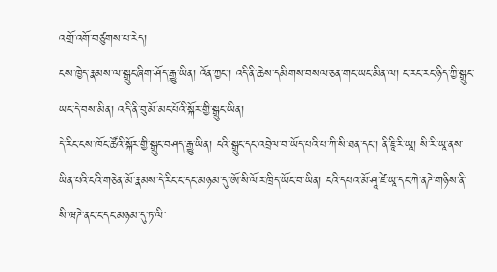འགྲོ་འགོ་བཙུགས་པ་རེད།
ངས་ཁྱེད་རྣམས་ལ་སྒྲུང་ཞིག་ཤོད་རྒྱུ་ཡིན། འོན་ཀྱང་། འདི་ནི་ཆེས་དམིགས་བསལ་ཅན་གང་ཡང་མིན་ལ། ང་རང་རང་ཉིད་ཀྱི་སྒྲུང་ཡང་དེ་བས་མིན། འདི་ནི་བུ་མོ་མང་པོའི་སྐོར་གྱི་སྒྲུང་ཡིན།
དེ་རིང་ངས་ཁོང་ཚོའི་སྐོར་གྱི་སྒྲུང་བཤད་རྒྱུ་ཡིན། ངའི་སྒྲུང་དང་འབྲེལ་བ་ཡོད་པའི་པ་ཀི་སི་ཐན་དང་། ནི་ཇཱི་རི་ཡཱ། སི་རི་ཡཱ་ནས་ཡིན་པའི་ངའི་གཅེན་མོ་རྣམས་དེ་རིང་ང་དང་མཉམ་དུ་ཨོ་སི་ལོར་ཁྲིད་ཡོང་བ་ཡིན། ངའི་དཔའ་མོ་ཤཱ་ཛེ་ཡཱ་དང་ཀེ་ནཌེ་གཉིས་ནི་སི་ཝཌེ་ནང་ང་དང་མཉམ་དུ་ཏ་ལི་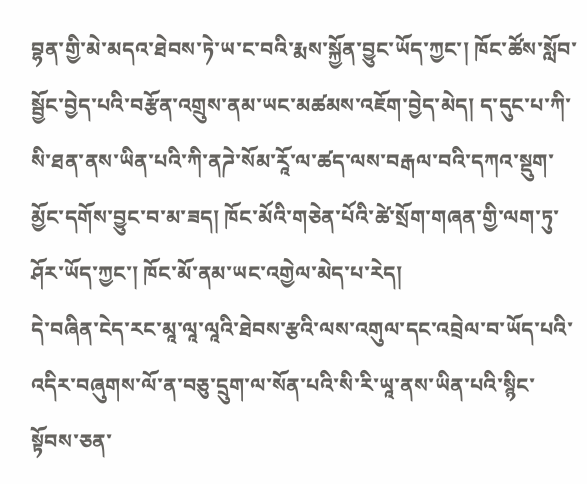བྷན་གྱི་མེ་མདའ་ཐེབས་ཏེ་ཡ་ང་བའི་རྨས་སྐྱོན་བྱུང་ཡོད་ཀྱང་། ཁོང་ཚོས་སློབ་སྦྱོང་བྱེད་པའི་བརྩོན་འགྲུས་ནམ་ཡང་མཚམས་འཇོག་བྱེད་མེད། ད་དུང་པ་ཀི་སི་ཐན་ནས་ཡིན་པའི་ཀི་ནཌེ་སོམ་རཱོ་ལ་ཚད་ལས་བརྒལ་བའི་དཀའ་སྡུག་མྱོང་དགོས་བྱུང་བ་མ་ཟད། ཁོང་མོའི་གཅེན་པོའི་ཚེ་སྲོག་གཞན་གྱི་ལག་ཏུ་ཤོར་ཡོད་ཀྱང་། ཁོང་མོ་ནམ་ཡང་འགྱེལ་མེད་པ་རེད།
དེ་བཞིན་ངེད་རང་མཱ་ལཱ་ལཱའི་ཐེབས་རྩའི་ལས་འགུལ་དང་འབྲེལ་བ་ཡོད་པའི་འདིར་བཞུགས་ལོ་ན་བཅུ་དྲུག་ལ་སོན་པའི་སི་རི་ཡཱ་ནས་ཡིན་པའི་སྙིང་སྟོབས་ཅན་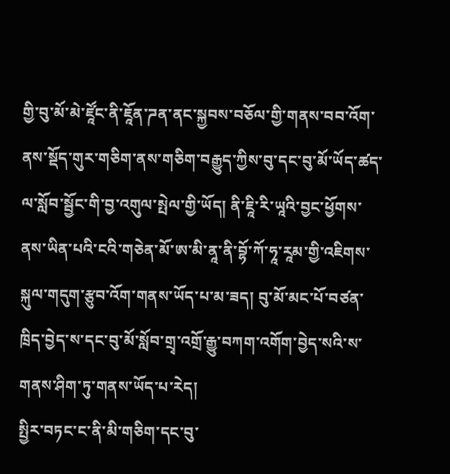གྱི་བུ་མོ་མེ་ཛཱོང་ནི་ཇཱོན་ཌན་ནང་སྐྱབས་བཅོལ་གྱི་གནས་བབ་འོག་ནས་སྡོད་གུར་གཅིག་ནས་གཅིག་བརྒྱུད་ཀྱིས་བུ་དང་བུ་མོ་ཡོད་ཚད་ལ་སློབ་སྦྱོང་གི་བྱ་འགུལ་སྤེལ་གྱི་ཡོད། ནི་ཇཱི་རི་ཡཱའི་བྱང་ཕྱོགས་ནས་ཡིན་པའི་ངའི་གཅེན་མོ་ཨ་མི་ནཱ་ནི་བྷོ་ཀོ་ཧཱ་རཱམ་གྱི་འཇིགས་སྐུལ་གདུག་རྩུབ་འོག་གནས་ཡོད་པ་མ་ཟད། བུ་མོ་མང་པོ་བཙན་ཁྲིད་བྱེད་ས་དང་བུ་མོ་སློབ་གྲྭ་འགྲོ་རྒྱུ་བཀག་འགོག་བྱེད་སའི་ས་གནས་ཤིག་ཏུ་གནས་ཡོད་པ་རེད།
སྤྱིར་བཏང་ང་ནི་མི་གཅིག་དང་བུ་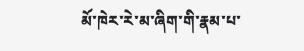མོ་ཁེར་རེ་མ་ཞིག་གི་རྣམ་པ་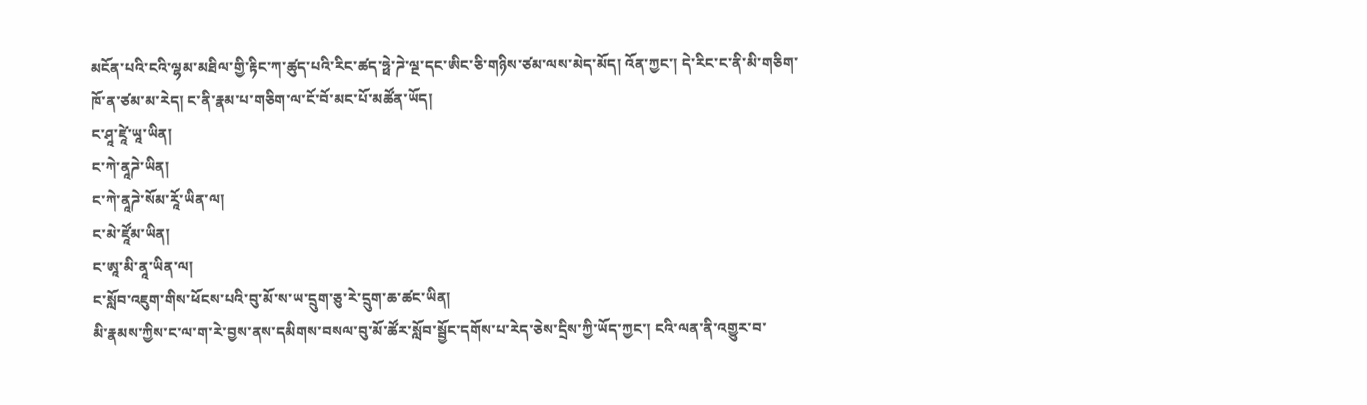མངོན་པའི་ངའི་ལྷམ་མཐིལ་གྱི་རྟིང་ཀ་ཚུད་པའི་རིང་ཚད་ཧྥེ་ཌེ་ལྔ་དང་ཨིང་ཅི་གཉིས་ཙམ་ལས་མེད་མོད། འོན་ཀྱང་། དེ་རིང་ང་ནི་མི་གཅིག་ཁོ་ན་ཙམ་མ་རེད། ང་ནི་རྣམ་པ་གཅིག་ལ་ངོ་བོ་མང་པོ་མཚོན་ཡོད།
ང་ཤཱ་ཛཱེ་ཡཱ་ཡིན།
ང་ཀེ་ནཱཌེ་ཡིན།
ང་ཀེ་ནཱཌེ་སོམ་རཱོ་ཡིན་ལ།
ང་མེ་ཛཱོམ་ཡིན།
ང་ཨཱ་མི་ནཱ་ཡིན་ལ།
ང་སློབ་འཇུག་གིས་ཕོངས་པའི་བུ་མོ་ས་ཡ་དྲུག་ཅུ་རེ་དྲུག་ཆ་ཚང་ཡིན།
མི་རྣམས་ཀྱིས་ང་ལ་ག་རེ་བྱས་ནས་དམིགས་བསལ་བུ་མོ་ཚོར་སློབ་སྦྱོང་དགོས་པ་རེད་ཅེས་དྲིས་ཀྱི་ཡོད་ཀྱང་། ངའི་ལན་ནི་འགྱུར་བ་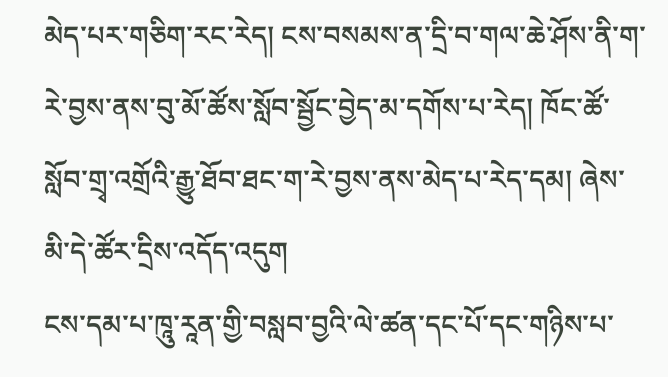མེད་པར་གཅིག་རང་རེད། ངས་བསམས་ན་དྲི་བ་གལ་ཆེ་ཤོས་ནི་ག་རེ་བྱས་ནས་བུ་མོ་ཚོས་སློབ་སྦྱོང་བྱེད་མ་དགོས་པ་རེད། ཁོང་ཚོ་སློབ་གྲྭ་འགྲོའི་རྒྱུ་ཐོབ་ཐང་ག་རེ་བྱས་ནས་མེད་པ་རེད་དམ། ཞེས་མི་དེ་ཚོར་དྲིས་འདོད་འདུག
ངས་དམ་པ་ཁཱུ་རཱན་གྱི་བསླབ་བྱའི་ལེ་ཚན་དང་པོ་དང་གཉིས་པ་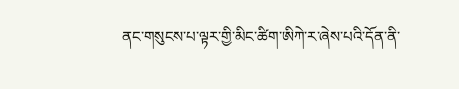ནང་གསུངས་པ་ལྟར་གྱི་མིང་ཚིག་ཨིཀེ་ར་ཞེས་པའི་དོན་ནི་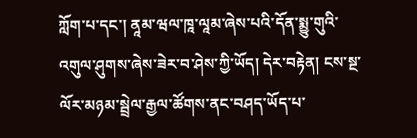ཀློག་པ་དང་། ནཱམ་ཝལ་ཁཱ་ལཱམ་ཞེས་པའི་དོན་སྨྱུ་གུའི་འགུལ་ཤུགས་ཞེས་ཟེར་བ་ཤེས་ཀྱི་ཡོད། དེར་བརྟེན། ངས་སྔ་ལོར་མཉམ་སྦྲེལ་རྒྱལ་ཚོགས་ནང་བཤད་ཡོད་པ་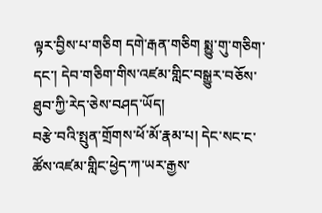ལྟར་བྱིས་པ་གཅིག དགེ་རྒན་གཅིག སྨྱུ་གུ་གཅིག་དང་། དེབ་གཅིག་གིས་འཛམ་གླིང་བསྒྱུར་བཅོས་ཐུབ་ཀྱི་རེད་ཅེས་བཤད་ཡོད།
བརྩེ་བའི་སྤུན་གྲོགས་ཕོ་མོ་རྣམ་པ། དེང་སང་ང་ཚོས་འཛམ་གླིང་ཕྱེད་ཀ་ཡར་རྒྱས་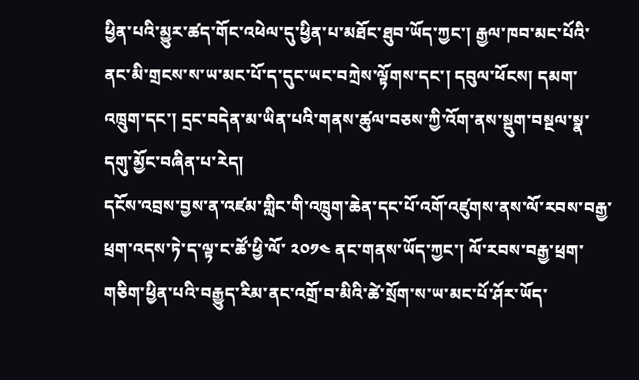ཕྱིན་པའི་མྱུར་ཚད་གོང་འཕེལ་དུ་ཕྱིན་པ་མཐོང་ཐུབ་ཡོད་ཀྱང་། རྒྱལ་ཁབ་མང་པོའི་ནང་མི་གྲངས་ས་ཡ་མང་པོ་ད་དུང་ཡང་བཀྲེས་ལྟོགས་དང་། དབུལ་ཕོངས། དམག་འཁྲུག་དང་། དྲང་བདེན་མ་ཡིན་པའི་གནས་ཚུལ་བཅས་ཀྱི་འོག་ནས་སྡུག་བསྔལ་སྣ་དགུ་མྱོང་བཞིན་པ་རེད།
དངོས་འབྲས་བྱས་ན་འཛམ་གླིང་གི་འཁྲུག་ཆེན་དང་པོ་འགོ་འཛུགས་ནས་ལོ་རབས་བརྒྱ་ཕྲག་འདས་ཏེ་ད་ལྟ་ང་ཚོ་ཕྱི་ལོ་ ༢༠༡༤ ནང་གནས་ཡོད་ཀྱང་། ལོ་རབས་བརྒྱ་ཕྲག་གཅིག་ཕྱིན་པའི་བརྒྱུད་རིམ་ནང་འགྲོ་བ་མིའི་ཚེ་སྲོག་ས་ཡ་མང་པོ་ཤོར་ཡོད་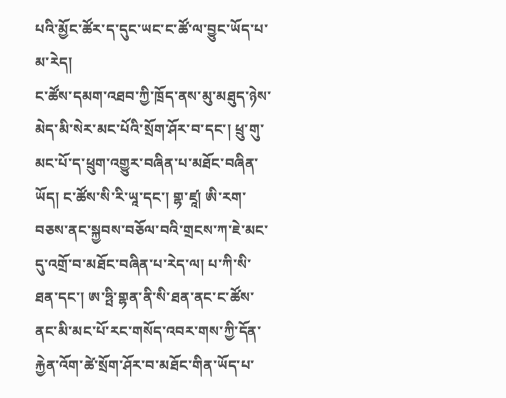པའི་མྱོང་ཚོར་ད་དུང་ཡང་ང་ཚོ་ལ་བྱུང་ཡོད་པ་མ་རེད།
ང་ཚོས་དམག་འཐབ་ཀྱི་ཁྲོད་ནས་མུ་མཐུད་ཉེས་མེད་མི་སེར་མང་པོའི་སྲོག་ཤོར་བ་དང་། ཕྲུ་གུ་མང་པོ་ད་ཕྲུག་འགྱུར་བཞིན་པ་མཐོང་བཞིན་ཡོད། ང་ཚོས་སི་རི་ཡཱ་དང་། གྷ་ཛཱ། ཨི་རག་བཅས་ནང་སྐྱབས་བཅོལ་བའི་གྲངས་ཀ་ཇེ་མང་དུ་འགྲོ་བ་མཐོང་བཞིན་པ་རེད་ལ། པ་ཀི་སི་ཐན་དང་། ཨ་ཧྤི་གྷན་ནི་སི་ཐན་ནང་ང་ཚོས་ནང་མི་མང་པོ་རང་གསོད་འབར་གས་ཀྱི་དོན་རྐྱེན་འོག་ཚེ་སྲོག་ཤོར་བ་མཐོང་གིན་ཡོད་པ་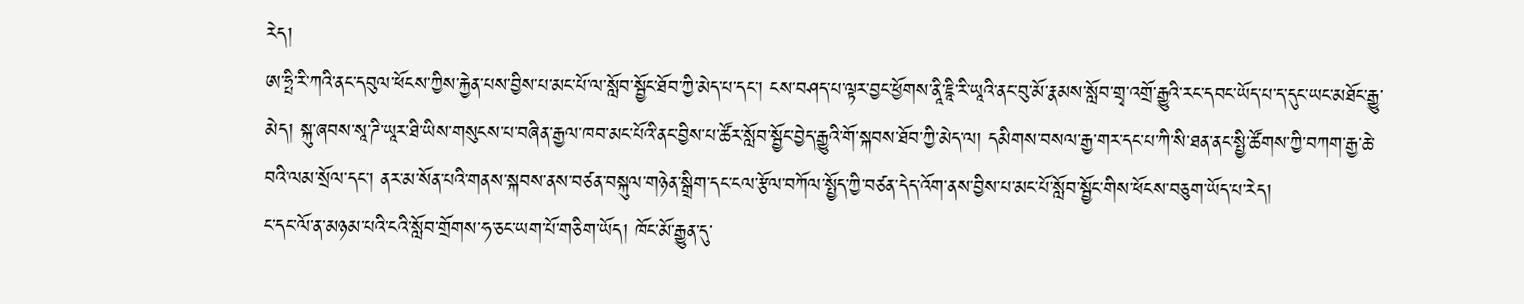རེད།
ཨ་ཧྤི་རི་ཀའི་ནང་དབུལ་ཕོངས་ཀྱིས་རྐྱེན་པས་བྱིས་པ་མང་པོ་ལ་སློབ་སྦྱོང་ཐོབ་ཀྱི་མེད་པ་དང་། ངས་བཤད་པ་ལྟར་བྱང་ཕྱོགས་ནཱི་ཇཱི་རི་ཡཱའི་ནང་བུ་མོ་རྣམས་སློབ་གྲྭ་འགྲོ་རྒྱུའི་རང་དབང་ཡོད་པ་ད་དུང་ཡང་མཐོང་རྒྱུ་མེད། སྐུ་ཞབས་སཱ་ཌི་ཡཱར་ཐི་ཡིས་གསུངས་པ་བཞིན་རྒྱལ་ཁབ་མང་པོའི་ནང་བྱིས་པ་ཚོར་སློབ་སྦྱོང་བྱེད་རྒྱུའི་གོ་སྐབས་ཐོབ་ཀྱི་མེད་ལ། དམིགས་བསལ་རྒྱ་གར་དང་པ་ཀི་སི་ཐན་ནང་སྤྱི་ཚོགས་ཀྱི་བཀག་རྒྱ་ཆེ་བའི་ལམ་སྲོལ་དང་། ནར་མ་སོན་པའི་གནས་སྐབས་ནས་བཙན་བསྐུལ་གཉེན་སྒྲིག་དང་ངལ་རྩོལ་བཀོལ་སྤྱོད་ཀྱི་བཙན་དེད་འོག་ནས་བྱིས་པ་མང་པོ་སློབ་སྦྱོང་གིས་ཕོངས་བཅུག་ཡོད་པ་རེད།
ང་དང་ལོ་ན་མཉམ་པའི་ངའི་སློབ་གྲོགས་ཧ་ཅང་ཡག་པོ་གཅིག་ཡོད། ཁོང་མོ་རྒྱུན་དུ་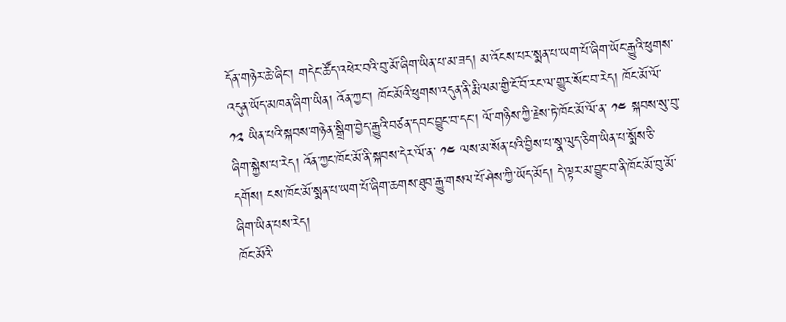དོན་གཉེར་ཆེ་ཞིང་། གདེང་ཚོད་འཕེར་བའི་བུ་མོ་ཞིག་ཡིན་པ་མ་ཟད། མ་འོངས་པར་སྨན་པ་ཡག་པོ་ཞིག་ཡོང་རྒྱུའི་ཕུགས་འདུན་ཡོད་མཁན་ཞིག་ཡིན། འོན་ཀྱང་། ཁོང་མོའི་ཕུགས་འདུན་ནི་རྨི་ལམ་གྱི་ངོ་བོ་རང་ལ་གྱུར་སོང་བ་རེད། ཁོང་མོ་ལོ་ ༡༢ ཡིན་པའི་སྐབས་གཉེན་སྒྲིག་བྱེད་རྒྱུའི་བཙན་དབང་བྱུང་བ་དང་། ལོ་གཉིས་ཀྱི་རྗེས་ཏེ་ཁོང་མོ་ལོ་ན་ ༡༤ སྐབས་སུ་བུ་ཞིག་སྐྱེས་པ་རེད། འོན་ཀྱང་ཁོང་མོ་ནི་སྐབས་དེར་ལོ་ན་ ༡༤ ལས་མ་སོན་པའི་བྱིས་པ་སྣ་ལུད་ཅིག་ཡིན་པ་སྨོས་ཅི་དགོས། ངས་ཁོང་མོ་སྨན་པ་ཡག་པོ་ཞིག་ཆགས་ཐུབ་རྒྱུ་གསལ་པོ་ཤེས་ཀྱི་ཡོད་མོད། དེ་ལྟར་མ་བྱུང་བ་ནི་ཁོང་མོ་བུ་མོ་ཞིག་ཡིན་པས་རེད།
ཁོང་མོའི་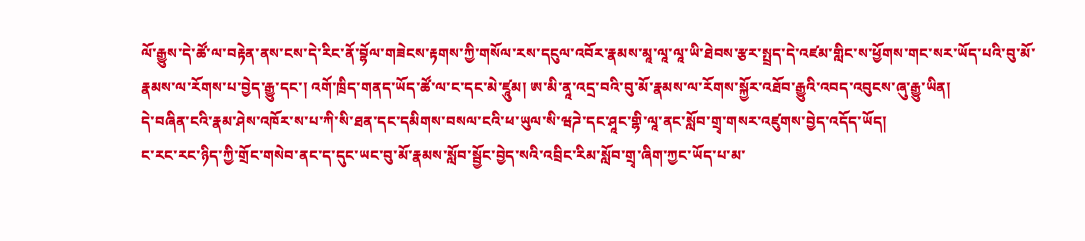ལོ་རྒྱུས་དེ་ཚོ་ལ་བརྟེན་ནས་ངས་དེ་རིང་ནོ་བྷོལ་གཟེངས་རྟགས་ཀྱི་གསོལ་རས་དངུལ་འབོར་རྣམས་མཱ་ལཱ་ལཱ་ཡི་ཐེབས་རྩར་སྤྲད་དེ་འཛམ་གླིང་ས་ཕྱོགས་གང་སར་ཡོད་པའི་བུ་མོ་རྣམས་ལ་རོགས་པ་བྱེད་རྒྱུ་དང་། འགོ་ཁྲིད་གནད་ཡོད་ཚོ་ལ་ང་དང་མེ་ཛཱུམ། ཨ་མི་ནཱ་འདྲ་བའི་བུ་མོ་རྣམས་ལ་རོགས་སྐྱོར་འཐོབ་རྒྱུའི་འབད་འབུངས་ཞུ་རྒྱུ་ཡིན།
དེ་བཞིན་ངའི་རྣམ་ཤེས་འཁོར་ས་པ་ཀི་སི་ཐན་དང་དམིགས་བསལ་ངའི་ཕ་ཡུལ་སི་ཝཌེ་དང་ཤཱང་གྷི་ལཱ་ནང་སློབ་གྲྭ་གསར་འཛུགས་བྱེད་འདོད་ཡོད།
ང་རང་རང་ཉིད་ཀྱི་གྲོང་གསེབ་ནང་ད་དུང་ཡང་བུ་མོ་རྣམས་སློབ་སྦྱོང་བྱེད་སའི་འབྲིང་རིམ་སློབ་གྲྭ་ཞིག་ཀྱང་ཡོད་པ་མ་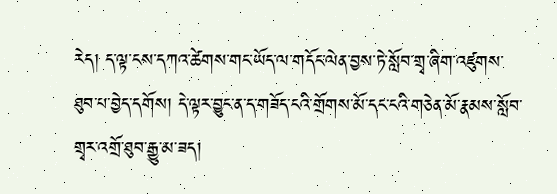རེད། ད་ལྟ་ངས་དཀའ་ཚེགས་གང་ཡོད་ལ་གདོང་ལེན་བྱས་ཏེ་སློབ་གྲྭ་ཞིག་འཛུགས་ཐུབ་པ་བྱེད་དགོས། དེ་ལྟར་བྱུང་ན་ད་གཟོད་ངའི་གྲོགས་མོ་དང་ངའི་གཅེན་མོ་རྣམས་སློབ་གྲྭར་འགྲོ་ཐུབ་རྒྱུ་མ་ཟད།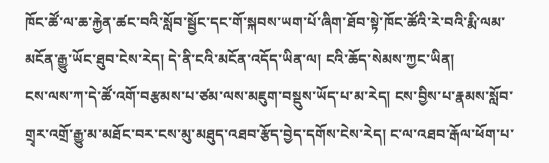ཁོང་ཚོ་ལ་ཆ་རྐྱེན་ཚང་བའི་སློབ་སྦྱོང་དང་གོ་སྐབས་ཡག་པོ་ཞིག་ཐོབ་སྟེ་ཁོང་ཚོའི་རེ་བའི་རྨི་ལམ་མངོན་རྒྱུ་ཡོང་ཐུབ་ངེས་རེད། དེ་ནི་ངའི་མངོན་འདོད་ཡིན་ལ། ངའི་ཆོད་སེམས་ཀྱང་ཡིན།
ངས་ལས་ཀ་དེ་ཚོ་འགོ་བརྩམས་པ་ཙམ་ལས་མཇུག་བསྡུས་ཡོད་པ་མ་རེད། ངས་བྱིས་པ་རྣམས་སློབ་གྲྭར་འགྲོ་རྒྱུ་མ་མཐོང་བར་ངས་མུ་མཐུད་འཐབ་རྩོད་བྱེད་དགོས་ངེས་རེད། ང་ལ་འཐབ་རྒོལ་ཕོག་པ་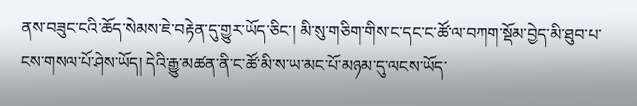ནས་བཟུང་ངའི་ཆོད་སེམས་ཇེ་བརྟེན་དུ་གྱུར་ཡོད་ཅིང་། མི་སུ་གཅིག་གིས་ང་དང་ང་ཚོ་ལ་བཀག་སྡོམ་བྱེད་མི་ཐུབ་པ་ངས་གསལ་པོ་ཤེས་ཡོད། དེའི་རྒྱུ་མཚན་ནི་ང་ཚོ་མི་ས་ཡ་མང་པོ་མཉམ་དུ་ལངས་ཡོད་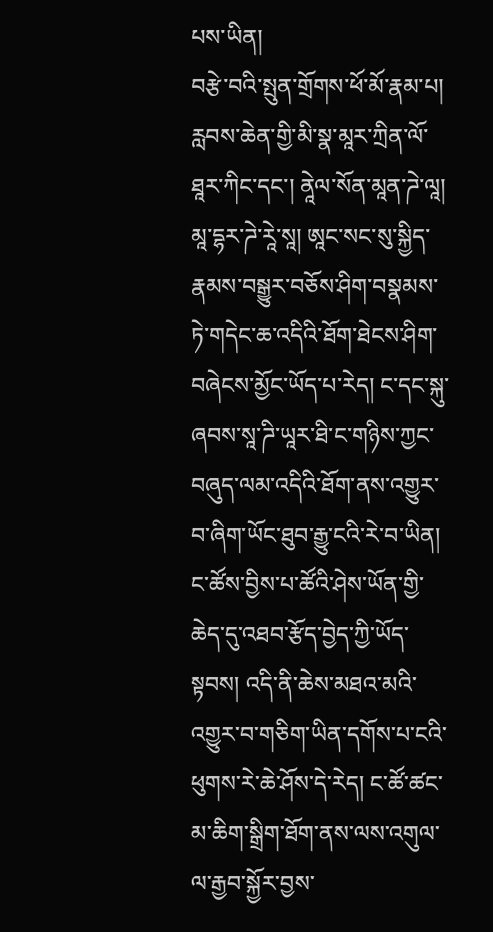པས་ཡིན།
བརྩེ་བའི་སྤུན་གྲོགས་ཕོ་མོ་རྣམ་པ། རླབས་ཆེན་གྱི་མི་སྣ་མཱར་ཀྲིན་ལོ་ཐཱར་ཀིང་དང་། ནཱེལ་སོན་མཱན་ཌེ་ལཱ། མཱ་དྷར་ཌེ་རཱེ་སཱ། ཨཱང་སང་སུ་སྐྱིད་རྣམས་བསྒྱུར་བཅོས་ཤིག་བསྣམས་ཏེ་གདེང་ཆ་འདིའི་ཐོག་ཐེངས་ཤིག་བཞེངས་མྱོང་ཡོད་པ་རེད། ང་དང་སྐུ་ཞབས་སཱ་ཌི་ཡཱར་ཐི་ང་གཉིས་ཀྱང་བཞུད་ལམ་འདིའི་ཐོག་ནས་འགྱུར་བ་ཞིག་ཡོང་ཐུབ་རྒྱུ་ངའི་རེ་བ་ཡིན། ང་ཚོས་བྱིས་པ་ཚོའི་ཤེས་ཡོན་གྱི་ཆེད་དུ་འཐབ་རྩོད་བྱེད་ཀྱི་ཡོད་སྟབས། འདི་ནི་ཆེས་མཐའ་མའི་འགྱུར་བ་གཅིག་ཡིན་དགོས་པ་ངའི་ཕུགས་རེ་ཆེ་ཤོས་དེ་རེད། ང་ཚོ་ཚང་མ་ཆིག་སྒྲིག་ཐོག་ནས་ལས་འགུལ་ལ་རྒྱབ་སྐྱོར་བྱས་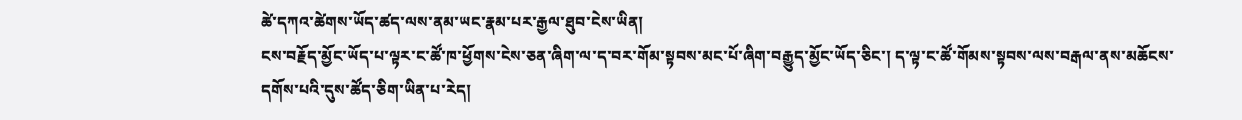ཚེ་དཀའ་ཚེགས་ཡོད་ཚད་ལས་ནམ་ཡང་རྣམ་པར་རྒྱལ་ཐུབ་ངེས་ཡིན།
ངས་བརྗོད་མྱོང་ཡོད་པ་ལྟར་ང་ཚོ་ཁ་ཕྱོགས་ངེས་ཅན་ཞིག་ལ་ད་བར་གོམ་སྟབས་མང་པོ་ཞིག་བརྒྱུད་མྱོང་ཡོད་ཅིང་། ད་ལྟ་ང་ཚོ་གོམས་སྟབས་ལས་བརྒལ་ནས་མཆོངས་དགོས་པའི་དུས་ཚོད་ཅིག་ཡིན་པ་རེད།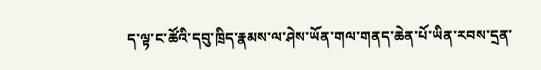ད་ལྟ་ང་ཚོའི་དབུ་ཁྲིད་རྣམས་ལ་ཤེས་ཡོན་གལ་གནད་ཆེན་པོ་ཡིན་རབས་དྲན་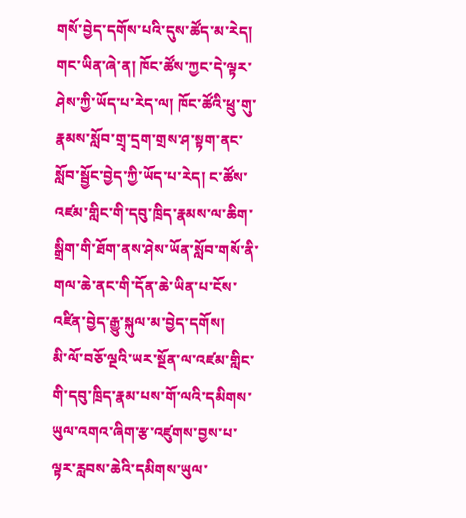གསོ་བྱེད་དགོས་པའི་དུས་ཚོད་མ་རེད། གང་ཡིན་ཞེ་ན། ཁོང་ཚོས་ཀྱང་དེ་ལྟར་ཤེས་ཀྱི་ཡོད་པ་རེད་ལ། ཁོང་ཚོའི་ཕྲུ་གུ་རྣམས་སློབ་གྲྭ་དྲག་གྲས་ཤ་སྟག་ནང་སློབ་སྦྱོང་བྱེད་ཀྱི་ཡོད་པ་རེད། ང་ཚོས་འཛམ་གླིང་གི་དབུ་ཁྲིད་རྣམས་ལ་ཆིག་སྒྲིག་གི་ཐོག་ནས་ཤེས་ཡོན་སློབ་གསོ་ནི་གལ་ཆེ་ནང་གི་དོན་ཆེ་ཡིན་པ་ངོས་འཛིན་བྱེད་རྒྱུ་སྐུལ་མ་བྱེད་དགོས།
མི་ལོ་བཅོ་ལྔའི་ཡར་སྔོན་ལ་འཛམ་གླིང་གི་དབུ་ཁྲིད་རྣམ་པས་གོ་ལའི་དམིགས་ཡུལ་འགའ་ཞིག་རྩ་འཛུགས་བྱས་པ་ལྟར་རླབས་ཆེའི་དམིགས་ཡུལ་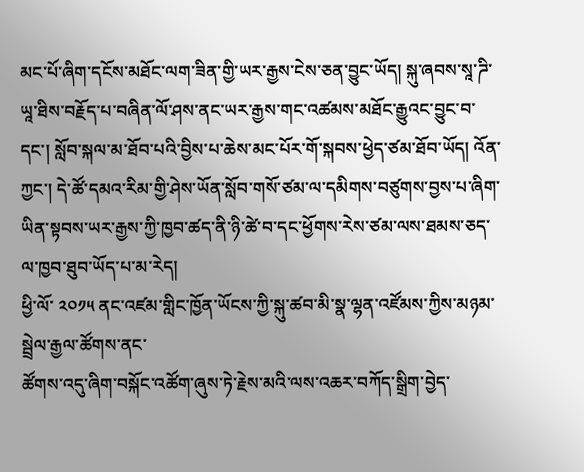མང་པོ་ཞིག་དངོས་མཐོང་ལག་ཟིན་གྱི་ཡར་རྒྱས་ངེས་ཅན་བྱུང་ཡོད། སྐུ་ཞབས་སཱ་ཌི་ཡཱ་ཐིས་བརྗོད་པ་བཞིན་ལོ་ཤས་ནང་ཡར་རྒྱས་གང་འཚམས་མཐོང་རྒྱུའང་བྱུང་བ་དང་། སློབ་སྐལ་མ་ཐོབ་པའི་བྱིས་པ་ཆེས་མང་པོར་གོ་སྐབས་ཕྱེད་ཙམ་ཐོབ་ཡོད། འོན་ཀྱང་། དེ་ཚོ་དམའ་རིམ་གྱི་ཤེས་ཡོན་སློབ་གསོ་ཙམ་ལ་དམིགས་བཙུགས་བྱས་པ་ཞིག་ཡིན་སྟབས་ཡར་རྒྱས་ཀྱི་ཁྱབ་ཚད་ནི་ཉི་ཚེ་བ་དང་ཕྱོགས་རེས་ཙམ་ལས་ཐམས་ཅད་ལ་ཁྱབ་ཐུབ་ཡོད་པ་མ་རེད།
ཕྱི་ལོ་ ༢༠༡༥ ནང་འཛམ་གླིང་ཁྱོན་ཡོངས་ཀྱི་སྐུ་ཚབ་མི་སྣ་ལྷན་འཛོམས་ཀྱིས་མཉམ་སྦྲེལ་རྒྱལ་ཚོགས་ནང་
ཚོགས་འདུ་ཞིག་བསྐོང་འཚོག་ཞུས་ཏེ་རྗེས་མའི་ལས་འཆར་བཀོད་སྒྲིག་བྱེད་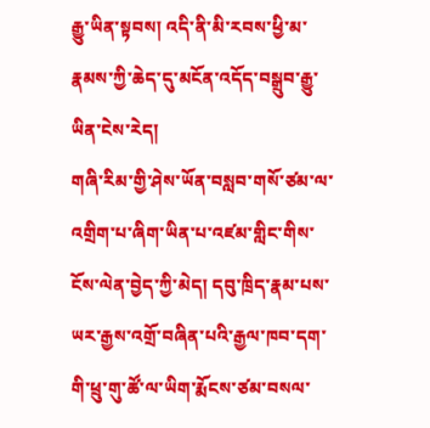རྒྱུ་ཡིན་སྟབས། འདི་ནི་མི་རབས་ཕྱི་མ་རྣམས་ཀྱི་ཆེད་དུ་མངོན་འདོད་བསྒྲུབ་རྒྱུ་ཡིན་ངེས་རེད།
གཞི་རིམ་གྱི་ཤེས་ཡོན་བསླབ་གསོ་ཙམ་ལ་འགྲིག་པ་ཞིག་ཡིན་པ་འཛམ་གླིང་གིས་ངོས་ལེན་བྱེད་ཀྱི་མེད། དབུ་ཁྲིད་རྣམ་པས་ཡར་རྒྱས་འགྲོ་བཞིན་པའི་རྒྱལ་ཁབ་དག་གི་ཕྲུ་གུ་ཚོ་ལ་ཡིག་རྨོངས་ཙམ་བསལ་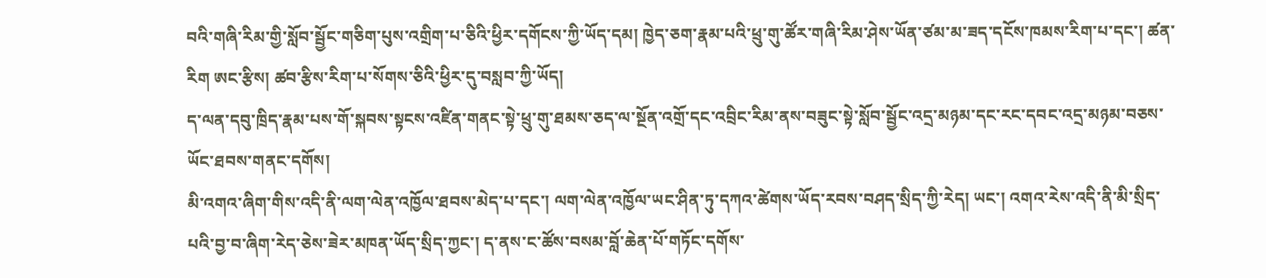བའི་གཞི་རིམ་གྱི་སློབ་སྦྱོང་གཅིག་པུས་འགྲིག་པ་ཅིའི་ཕྱིར་དགོངས་ཀྱི་ཡོད་དམ། ཁྱེད་ཅག་རྣམ་པའི་ཕྲུ་གུ་ཚོར་གཞི་རིམ་ཤེས་ཡོན་ཙམ་མ་ཟད་དངོས་ཁམས་རིག་པ་དང་། ཚན་རིག ཨང་རྩིས། ཚབ་རྩིས་རིག་པ་སོགས་ཅིའི་ཕྱིར་དུ་བསླབ་ཀྱི་ཡོད།
ད་ལན་དབུ་ཁྲིད་རྣམ་པས་གོ་སྐབས་སྟངས་འཛིན་གནང་སྟེ་ཕྲུ་གུ་ཐམས་ཅད་ལ་སྔོན་འགྲོ་དང་འབྲིང་རིམ་ནས་བཟུང་སྟེ་སློབ་སྦྱོང་འདྲ་མཉམ་དང་རང་དབང་འདྲ་མཉམ་བཅས་ཡོང་ཐབས་གནང་དགོས།
མི་འགའ་ཞིག་གིས་འདི་ནི་ལག་ལེན་འཁྱོལ་ཐབས་མེད་པ་དང་། ལག་ལེན་འཁྱོལ་ཡང་ཤིན་ཏུ་དཀའ་ཚེགས་ཡོད་རབས་བཤད་སྲིད་ཀྱི་རེད། ཡང་། འགའ་རེས་འདི་ནི་མི་སྲིད་པའི་བྱ་བ་ཞིག་རེད་ཅེས་ཟེར་མཁན་ཡོད་སྲིད་ཀྱང་། ད་ནས་ང་ཚོས་བསམ་བློ་ཆེན་པོ་གཏོང་དགོས་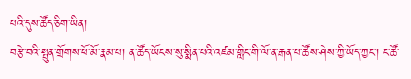པའི་དུས་ཚོད་ཅིག་ཡིན།
བརྩེ་བའི་སྤུན་གྲོགས་ཕོ་མོ་རྣམ་པ། ན་ཚོད་ཡོངས་སུ་སྨིན་པའི་འཛམ་གླིང་གི་ལོ་ན་རྒན་པ་ཚོས་ཤེས་ཀྱི་ཡོད་ཀྱང་། ང་ཚོ་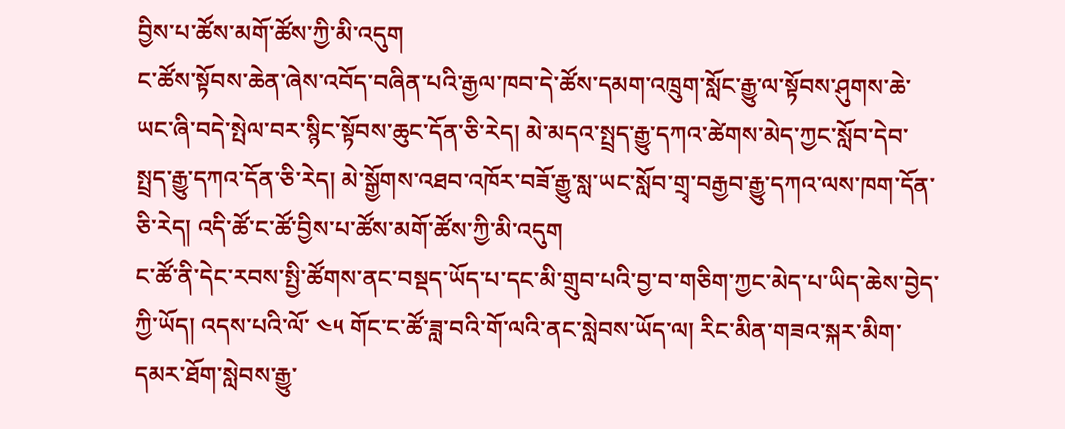བྱིས་པ་ཚོས་མགོ་ཚོས་ཀྱི་མི་འདུག
ང་ཚོས་སྟོབས་ཆེན་ཞེས་འབོད་བཞིན་པའི་རྒྱལ་ཁབ་དེ་ཚོས་དམག་འཁྲུག་སློང་རྒྱུ་ལ་སྟོབས་ཤུགས་ཆེ་ཡང་ཞི་བདེ་སྤེལ་བར་སྙིང་སྟོབས་ཆུང་དོན་ཅི་རེད། མེ་མདའ་སྤྲད་རྒྱུ་དཀའ་ཚེགས་མེད་ཀྱང་སློབ་དེབ་སྤྲད་རྒྱུ་དཀའ་དོན་ཅི་རེད། མེ་སྒྱོགས་འཐབ་འཁོར་བཟོ་རྒྱུ་སླ་ཡང་སློབ་གྲྭ་བརྒྱབ་རྒྱུ་དཀའ་ལས་ཁག་དོན་ཅི་རེད། འདི་ཚོ་ང་ཚོ་བྱིས་པ་ཚོས་མགོ་ཚོས་ཀྱི་མི་འདུག
ང་ཚོ་ནི་དེང་རབས་སྤྱི་ཚོགས་ནང་བསྡད་ཡོད་པ་དང་མི་གྲུབ་པའི་བྱ་བ་གཅིག་ཀྱང་མེད་པ་ཡིད་ཆེས་བྱེད་ཀྱི་ཡོད། འདས་པའི་ལོ་ ༤༥ གོང་ང་ཚོ་ཟླ་བའི་གོ་ལའི་ནང་སླེབས་ཡོད་ལ། རིང་མིན་གཟའ་སྐར་མིག་དམར་ཐོག་སླེབས་རྒྱུ་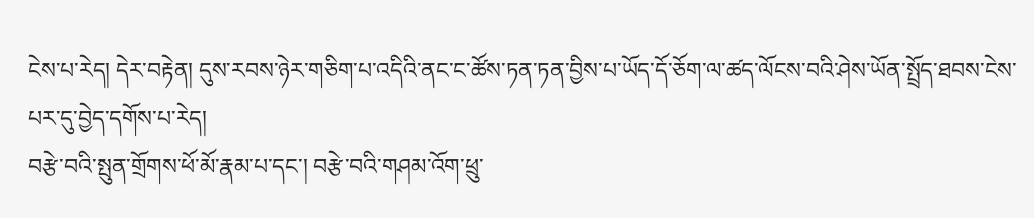ངེས་པ་རེད། དེར་བརྟེན། དུས་རབས་ཉེར་གཅིག་པ་འདིའི་ནང་ང་ཚོས་ཏན་ཏན་བྱིས་པ་ཡོད་དོ་ཅོག་ལ་ཚད་ལོངས་བའི་ཤེས་ཡོན་སྤྲོད་ཐབས་ངེས་པར་དུ་བྱེད་དགོས་པ་རེད།
བརྩེ་བའི་སྤུན་གྲོགས་ཕོ་མོ་རྣམ་པ་དང་། བརྩེ་བའི་གཤམ་འོག་ཕྲུ་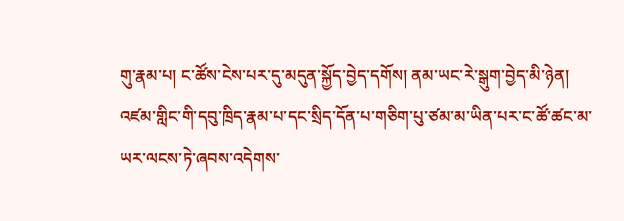གུ་རྣམ་པ། ང་ཚོས་ངེས་པར་དུ་མདུན་སྐྱོད་བྱེད་དགོས། ནམ་ཡང་རེ་སྒུག་བྱེད་མི་ཉེན། འཛམ་གླིང་གི་དབུ་ཁྲིད་རྣམ་པ་དང་སྲིད་དོན་པ་གཅིག་པུ་ཙམ་མ་ཡིན་པར་ང་ཚོ་ཚང་མ་ཡར་ལངས་ཏེ་ཞབས་འདེགས་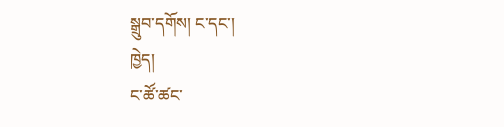སྒྲུབ་དགོས། ང་དང་།
ཁྱེད།
ང་ཚོ་ཚང་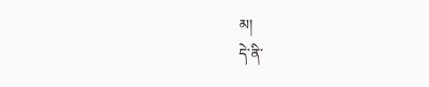མ།
དེ་ནི་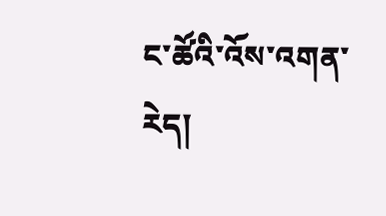ང་ཚོའི་འོས་འགན་རེད།